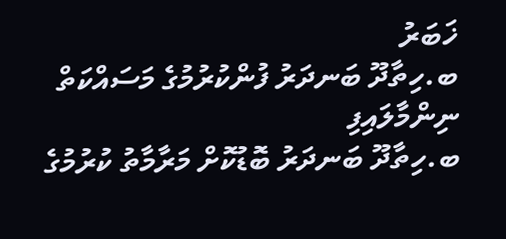ޚަބަރު
ބ.ހިތާދޫ ބަނދަރު ފުންކުރުމުގެ މަސައްކަތް ނިންމާލައިފި
ބ.ހިތާދޫ ބަނދަރު ބޮޑުކޮށް މަރާމާތު ކުރުމުގެ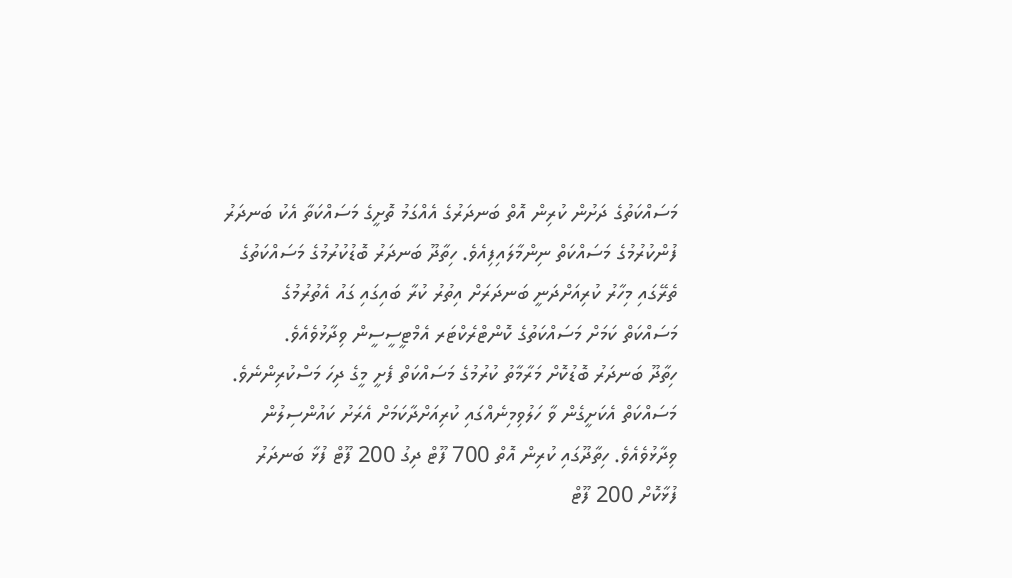މަސައްކަތުގެ ދަށުން ކުރިން އޮތް ބަނދަރުގެ އެއްގަމު ތޮށީގެ މަސައްކަތާ އެކު ބަނދަރު ފުންކުރުމުގެ މަސައްކަތް ނިންމާލައިފިއެވެ. ހިތާދޫ ބަނދަރު ބޮޑުކުރުމުގެ މަސައްކަތުގެ ތެރޭގައި މިހާރު ކުރިއަށްދަނީ ބަނދަރަށް އިތުރު ކުރާ ބައިގައި ގައު އެތުރުމުގެ މަސައްކަތް ކަމަށް މަސައްކަތުގެ ކޮންޓްރެކްޓަރ އެމްޓީސީސީން ވިދާޅުވެއެވެ.
ހިތާދޫ ބަނދަރު ބޮޑުކޮށް މަރާމާތު ކުރުމުގެ މަސައްކަތް ފެށީ މީގެ ދިހަ މަސްކުރިންނެވެ. މަސައްކަތް އެކަށީގެން ވާ ހަލުވިމިނެއްގައި ކުރިއަށްދާކަމަށް އެރަށު ކައުންސިލުން ވިދާޅުވެއެވެ. ހިތާދޫގައި ކުރިން އޮތް 700 ފޫޓް ދިގު 200 ފޫޓް ފުޅާ ބަނދަރު ފުޅާކޮށް 200 ފޫޓް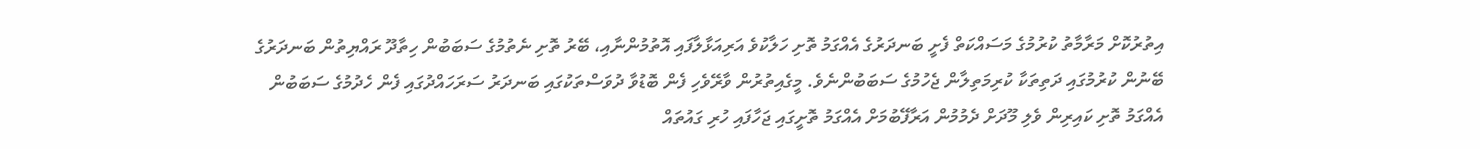އިތުރުކޮށް މަރާމާތު ކުރުމުގެ މަސައްކަތް ފެށީ ބަނދަރުގެ އެއްގަމު ތޮށި ހަލާކުވެ އަރިއަޅާލާފައި އޮތުމުންނާއި، ބޭރު ތޮށި ނެތުމުގެ ސަބަބުން ހިތާދޫ ރައްޔިތުން ބަނދަރުގެ ބޭނުން ކުރުމުގައި ދަތިތަކާ ކުރިމަތިލާން ޖެހުމުގެ ސަބަބުންނެވެ. މީގެއިތުރުން ވާރޭވެހި ފެން ބޮޑުވާ ދުވަސްތަކުގައި ބަނދަރު ސަރަހައްދުގައި ފެން ހެދުމުގެ ސަބަބުން އެއްގަމު ތޮށި ކައިރިން ވެލި މޫދަށް ދެމުމުން އަރާފޭބުމަށް އެއްގަމު ތޮށީގައި ޖަހާފައި ހުރި ގައުތައް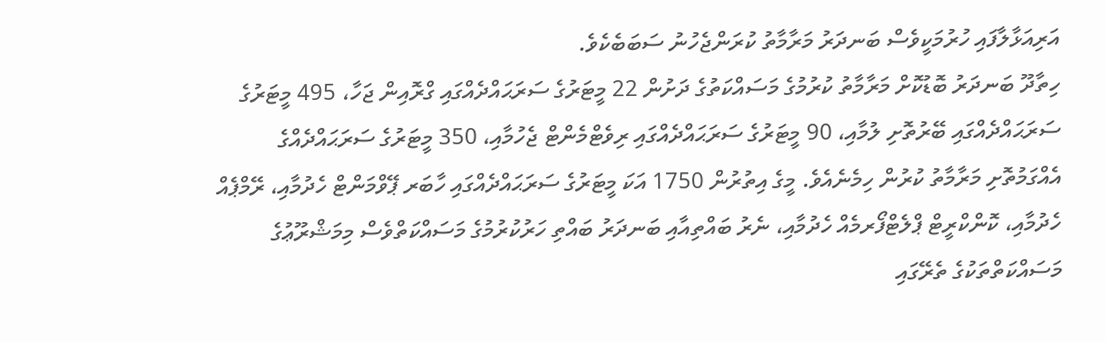އަރިއަޅާލާފައި ހުރުމަކީވެސް ބަނދަރު މަރާމާތު ކުރަންޖެހުނު ސަބަބެކެވެ.
ހިތާދޫ ބަނދަރު ބޮޑުކޮށް މަރާމާތު ކުރުމުގެ މަސައްކަތުގެ ދަށުން 22 މީޓަރުގެ ސަރަޙައްދެއްގައި ގްރޮއިން ޖަހާ، 495 މީޓަރުގެ ސަރަޙައްދެއްގައި ބޭރުތޮށި ލުމާއި، 90 މީޓަރުގެ ސަރަޙައްދެއްގައި ރިވެޓްމެންޓް ޖެހުމާއި، 350 މީޓަރުގެ ސަރަޙައްދެއްގެ އެއްގަމުތޮށި މަރާމާތު ކުރުން ހިމެނެއެވެ. މީގެ އިތުރުން 1750 އަކަ މީޓަރުގެ ސަރަޙައްދެއްގައި ހާބަރ ޕޭވްމަންޓް ހެދުމާއި، ރޭމްޕެއް ހެދުމާއި، ކޮންކްރީޓް ޕްލެޓްފޯރމެއް ހެދުމާއި، ނެރު ބައްތިއާއި ބަނދަރު ބައްތި ހަރުކުރުމުގެ މަސައްކަތްވެސް މިމަޝްރޫޢުގެ މަސައްކަތްތަކުގެ ތެރޭގައި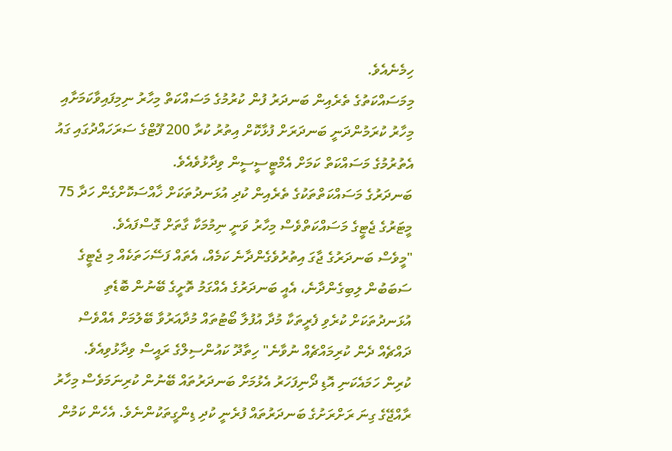ހިމެނެއެވެ.
މިމަސައްކަތުގެ ތެރެއިން ބަނދަރު ފުން ކުރުމުގެ މަސައްކަތް މިހާރު ނިމިފައިވާކަމަށާއި މިހާރު ކުރަމުންދަނީ ބަނދަރަށް ފުޅާކޮށް އިތުރު ކުރާ 200 ފޫޓްގެ ސަރަހައްދުގައި ގައު އެތުރުމުގެ މަސައްކަތް ކަމަށް އެމްޓީސީސީން ވިދާޅުވެއެވެ.
ބަނދަރުގެ މަސައްކަތްތަކުގެ ތެރެއިން ކުދި އުޅަނދުތަކަށް ޚާއްސަކޮށްގެން ހަދާ 75 މީޓަރުގެ ޖެޓީގެ މަސައްކަތްވެސް މިހާރު ވަނީ ނިމުމަކާ ގާތަށް ގޮސްފައެވެ.
"މީވެސް ބަނދަރުގެ ޖާގަ އިތުރުވެގެންދާނެ ކަމެއް، އެތައް ފަސޭހަތަކެއް މި ޖެޓީގެ ސަބަބުން ލިބިގެންދާނެ، އެއީ ބަނދަރުގެ އެއްގަމު ތޮށީގެ ބޭނުން ބޮޑެތި އުޅަނދުތަކަށް ކުރެވި ފެރީތަކާ މުދާ އުފުލާ ބޯޓުތައް މުދާއަރުވާ ބޭލުމަށް އެއްވެސް ދައްޗެއް ދެން ކުރިމައްޗެއް ނުވާނެ" ހިތާދޫ ކައުންސިލްގެ ރައީސް ވިދާޅުވިއެވެ.
ކުރިން ހަމައެކަނި އޮޑި ދޯނިފަހަރު އެޅުމަށް ބަނދަރުތައް ބޭނުން ކުރިނަމަވެސް މިހާރު ރާއްޖޭގެ ގިނަ ރަށްރަށުގެ ބަނދަރުތައް ފުރެނީ ކުދި ޑިންގީތަކުންނެވެ. އެހެން ކަމުން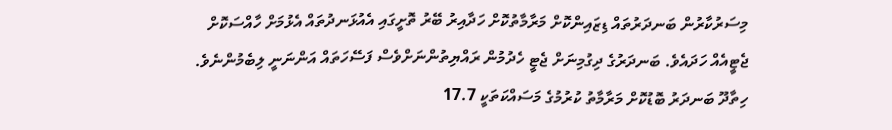މިސަރުކާރުން ބަނދަރުތައް ޑިޒައިންކޮށް މަރާމާތުކޮށް ހަދާއިރު ބޭރު ތޮށީގައި އެއުޅަނދުތައް އެޅުމަށް ހާއްސަކޮށް ޖެޓީއެއް ހަދައެވެ. ބަނދަރުގެ ދިގުމިނަށް ޖެޓީ ހެދުމުން ރައްޔިތުންނަށްވެސް ފަސޭހަތައް އަންނަނީ ލިބެމުންނެވެ.
ހިތާދޫ ބަނދަރު ބޮޑުކޮށް މަރާމާތު ކުރުމުގެ މަސައްކަތަކީ 17.7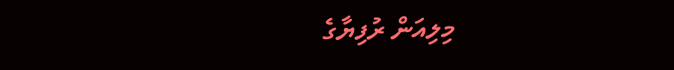މިލިއަން ރުފިޔާގެ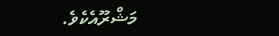މަޝްރޫއެކެވެ.